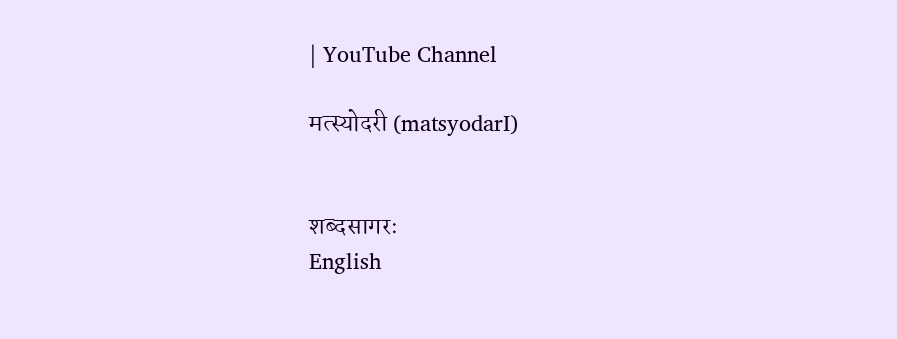| YouTube Channel

मत्स्योदरी (matsyodarI)


शब्दसागरः
English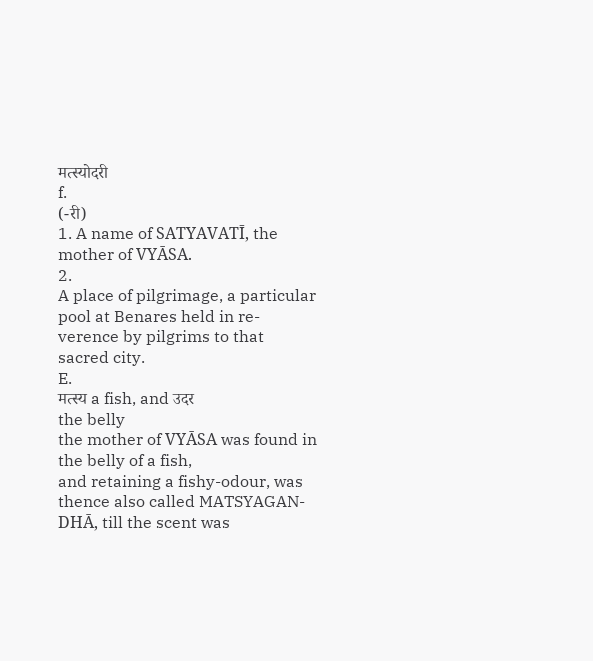मत्स्योदरी
f.
(-री)
1. A name of SATYAVATĪ, the mother of VYĀSA.
2.
A place of pilgrimage, a particular pool at Benares held in re-
verence by pilgrims to that sacred city.
E.
मत्स्य a fish, and उदर
the belly
the mother of VYĀSA was found in the belly of a fish,
and retaining a fishy-odour, was thence also called MATSYAGAN-
DHĀ, till the scent was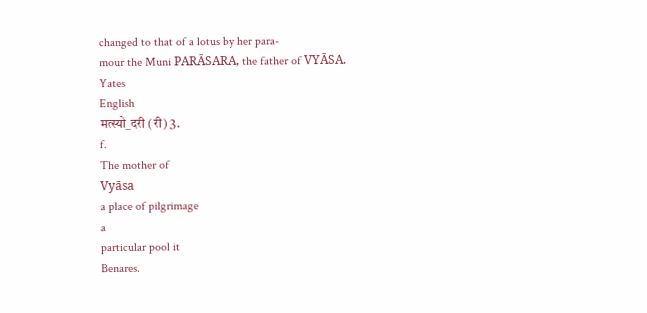changed to that of a lotus by her para-
mour the Muni PARĀSARA, the father of VYĀSA.
Yates
English
मत्स्यो_दरी (री) 3.
f.
The mother of
Vyāsa
a place of pilgrimage
a
particular pool it
Benares.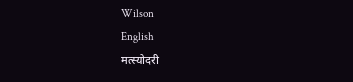Wilson
English
मत्स्योदरी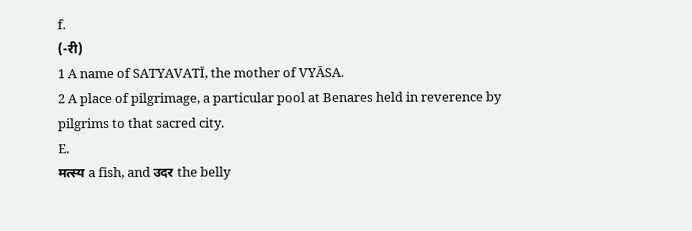f.
(-री)
1 A name of SATYAVATĪ, the mother of VYĀSA.
2 A place of pilgrimage, a particular pool at Benares held in reverence by
pilgrims to that sacred city.
E.
मत्स्य a fish, and उदर the belly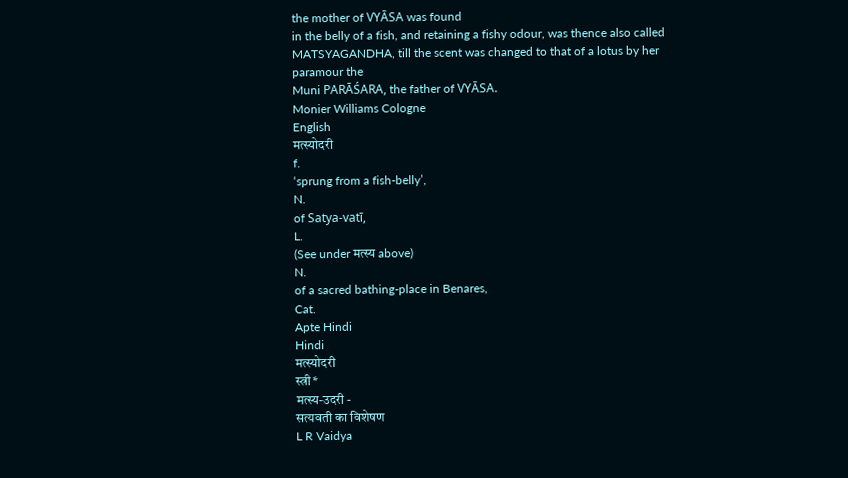the mother of VYĀSA was found
in the belly of a fish, and retaining a fishy odour, was thence also called
MATSYAGANDHA, till the scent was changed to that of a lotus by her paramour the
Muni PARĀŚARA, the father of VYĀSA.
Monier Williams Cologne
English
मत्स्योदरी
f.
‘sprung from a fish-belly’,
N.
of Satya-vatī,
L.
(See under मत्स्य above)
N.
of a sacred bathing-place in Benares,
Cat.
Apte Hindi
Hindi
मत्स्योदरी
स्त्री*
मत्स्य-उदरी -
सत्यवती का विशेषण
L R Vaidya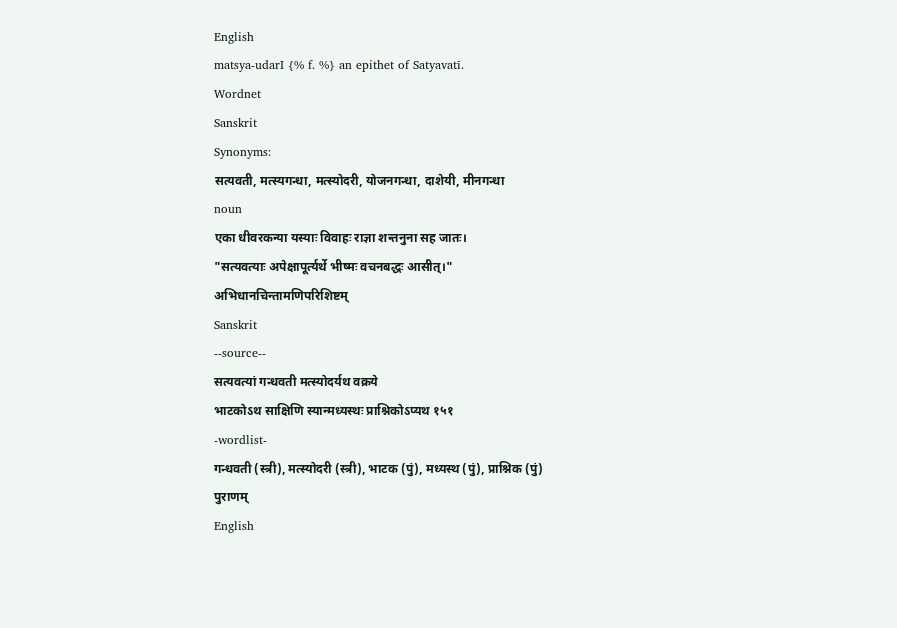English
matsya-udarI {% f. %} an epithet of Satyavatī.
Wordnet
Sanskrit
Synonyms:
सत्यवती, मत्स्यगन्धा, मत्स्योदरी, योजनगन्धा, दाशेयी, मीनगन्धा
noun
एका धीवरकन्या यस्याः विवाहः राज्ञा शन्तनुना सह जातः।
"सत्यवत्याः अपेक्षापूर्त्यर्थे भीष्मः वचनबद्धः आसीत्।"
अभिधानचिन्तामणिपरिशिष्टम्
Sanskrit
--source--
सत्यवत्यां गन्धवती मत्स्योदर्यथ वक्रये
भाटकोऽथ साक्षिणि स्यान्मध्यस्थः प्राश्निकोऽप्यथ १५१
-wordlist-
गन्धवती (स्त्री), मत्स्योदरी (स्त्री), भाटक (पुं), मध्यस्थ (पुं), प्राश्निक (पुं)
पुराणम्
English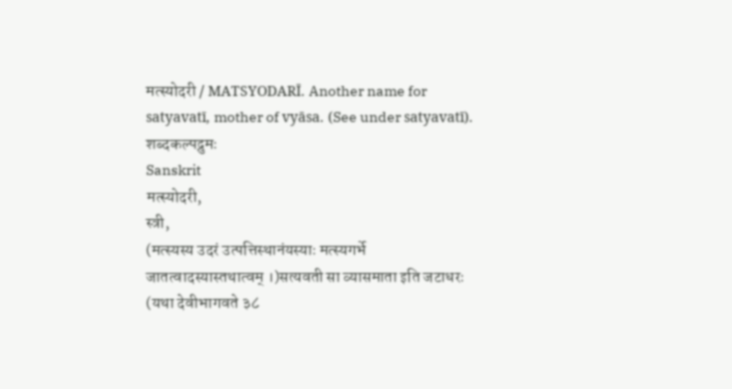मत्स्योदरी / MATSYODARĪ. Another name for satyavatī, mother of vyāsa. (See under satyavatī).
शब्दकल्पद्रुमः
Sanskrit
मत्स्योदरी,
स्त्री,
(मत्स्यस्य उदरं उत्पत्तिस्थानंयस्याः मत्स्यगर्भे जातत्वादस्यास्तथात्वम् ।)सत्यवती सा व्यासमाता इति जटाधरः
(यथा देवीभागवते ३८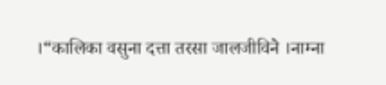।“कालिका वसुना दत्ता तरसा जालजीविने ।नाम्ना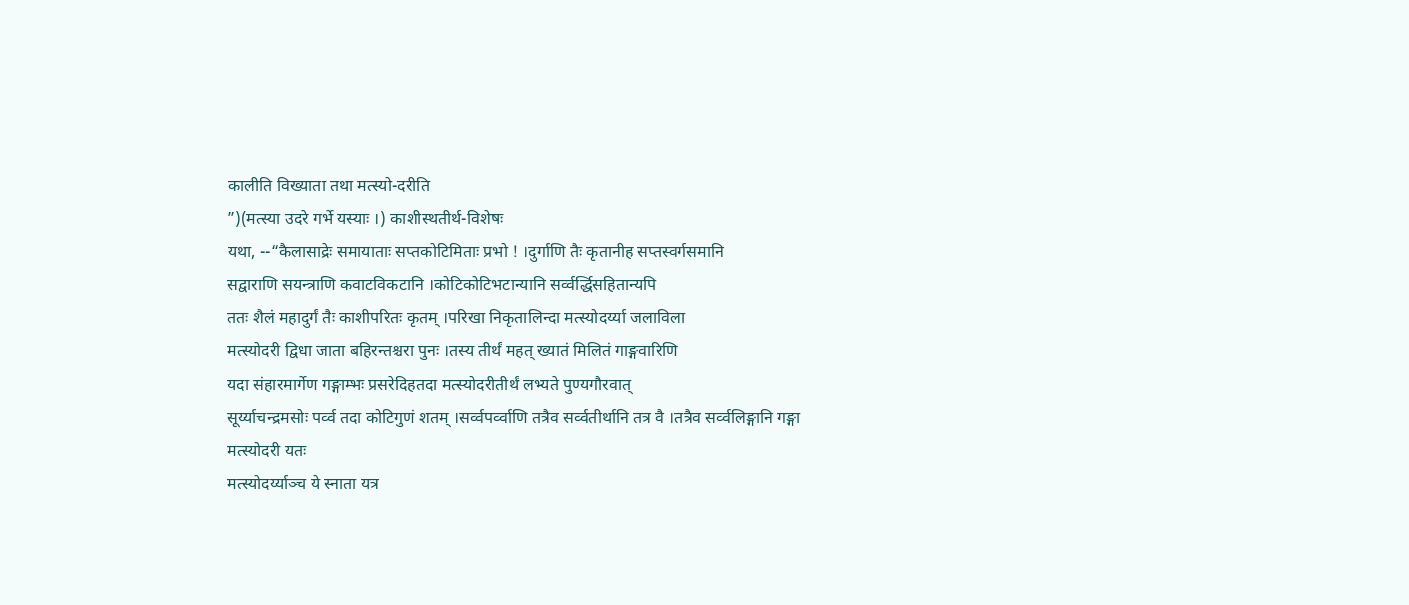कालीति विख्याता तथा मत्स्यो-दरीति
”)(मत्स्या उदरे गर्भे यस्याः ।) काशीस्थतीर्थ-विशेषः
यथा, --“कैलासाद्रेः समायाताः सप्तकोटिमिताः प्रभो ! ।दुर्गाणि तैः कृतानीह सप्तस्वर्गसमानि
सद्वाराणि सयन्त्राणि कवाटविकटानि ।कोटिकोटिभटान्यानि सर्व्वर्द्धिसहितान्यपि
ततः शैलं महादुर्गं तैः काशीपरितः कृतम् ।परिखा निकृतालिन्दा मत्स्योदर्य्या जलाविला
मत्स्योदरी द्विधा जाता बहिरन्तश्चरा पुनः ।तस्य तीर्थं महत् ख्यातं मिलितं गाङ्गवारिणि
यदा संहारमार्गेण गङ्गाम्भः प्रसरेदिहतदा मत्स्योदरीतीर्थं लभ्यते पुण्यगौरवात्
सूर्य्याचन्द्रमसोः पर्व्व तदा कोटिगुणं शतम् ।सर्व्वपर्व्वाणि तत्रैव सर्व्वतीर्थानि तत्र वै ।तत्रैव सर्व्वलिङ्गानि गङ्गा मत्स्योदरी यतः
मत्स्योदर्य्याञ्च ये स्नाता यत्र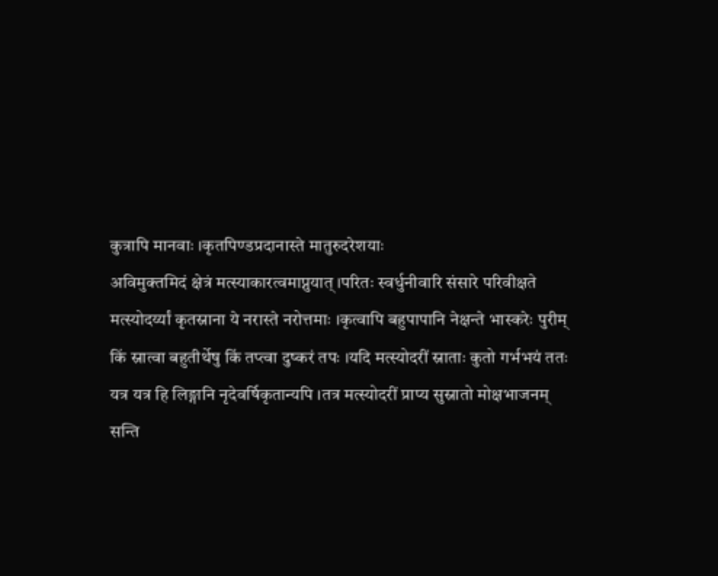कुत्रापि मानवाः ।कृतपिण्डप्रदानास्ते मातुरुदरेशयाः
अविमुक्तमिदं क्षेत्रं मत्स्याकारत्वमाप्नुयात् ।परितः स्वर्धुनीवारि संसारे परिवीक्षते
मत्स्योदर्य्यां कृतस्नाना ये नरास्ते नरोत्तमाः ।कृत्वापि बहुपापानि नेक्षन्ते भास्करेः पुरीम्
किं स्नात्वा बहुतीर्थेषु किं तप्त्वा दुष्करं तपः ।यदि मत्स्योदरीं स्नाताः कुतो गर्भभयं ततः
यत्र यत्र हि लिङ्गानि नृदेवर्षिकृतान्यपि ।तत्र मत्स्योदरीं प्राप्य सुस्नातो मोक्षभाजनम्
सन्ति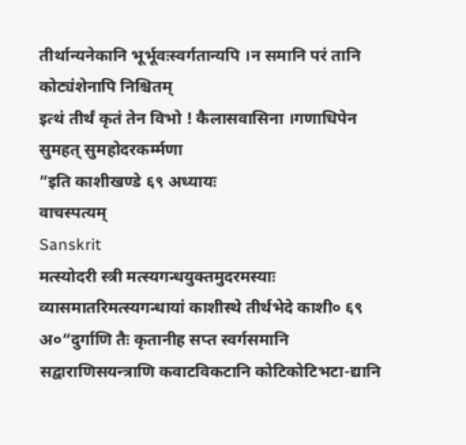तीर्थान्यनेकानि भूर्भूवःस्वर्गतान्यपि ।न समानि परं तानि कोट्यंशेनापि निश्चितम्
इत्थं तीर्थं कृतं तेन विभो ! कैलासवासिना ।गणाधिपेन सुमहत् सुमहोदरकर्म्मणा
”इति काशीखण्डे ६९ अध्यायः
वाचस्पत्यम्
Sanskrit
मत्स्योदरी स्त्री मत्स्यगन्धयुक्तमुदरमस्याः व्यासमातरिमत्स्यगन्धायां काशीस्थे तीर्थभेदे काशी० ६९ अ०“दुर्गाणि तैः कृतानीह सप्त स्वर्गसमानि सद्वाराणिसयन्त्राणि कवाटविकटानि कोटिकोटिभटा-द्यानि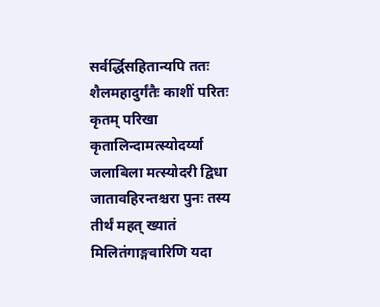सर्वर्द्धिसहितान्यपि ततः शैलमहादुर्गंतैः काशीं परितः कृतम् परिखा कृतालिन्दामत्स्योदर्य्या जलाबिला मत्स्योदरी द्विधा जातावहिरन्तश्चरा पुनः तस्य तीर्थं महत् ख्यातं मिलितंगाङ्गवारिणि यदा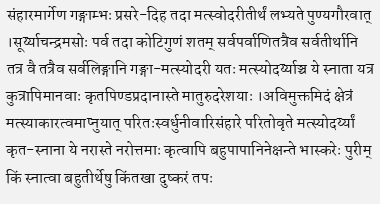संहारमार्गेण गङ्गाम्भः प्रसरे-दिह तदा मत्स्वोदरीतीर्थं लभ्यते पुण्यगौरवात् ।सूर्य्याचन्द्रमसोः पर्व तदा कोटिगुणं शतम् सर्वपर्वाणितत्रैव सर्वतीर्थानि तत्र वै तत्रैव सर्वलिङ्गानि गङ्गा-मत्स्योदरी यतः मत्स्योदर्य्याञ्च ये स्नाता यत्र कुत्रापिमानवाः कृतपिण्डप्रदानास्ते मातुरुदरेशयाः ।अविमुक्तमिदं क्षेत्रं मत्स्याकारत्वमाप्नुयात् परितःस्वर्धुनीवारिसंहारे परितोवृते मत्स्योदर्य्यां कृत-स्नाना ये नरास्ते नरोत्तमाः कृत्वापि बहुपापानिनेक्षन्ते भास्करेः पुरीम् किं स्नात्वा बहुतीर्थेषु किंतखा दुष्करं तपः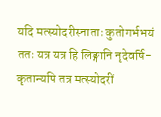यदि मत्स्योदरीस्नाताः कुतोगर्भभयं ततः यत्र यत्र हि लिङ्गानि नृदेवर्षि-कृतान्यपि तत्र मत्स्योदरीं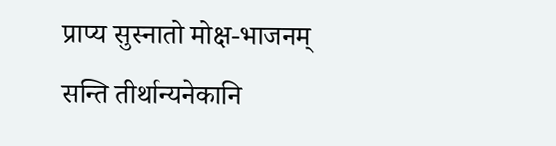प्राप्य सुस्नातो मोक्ष-भाजनम् सन्ति तीर्थान्यनेकानि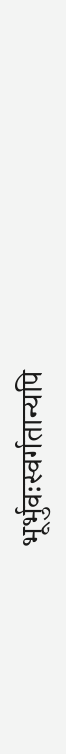भूर्भुवःस्वर्गतान्यपि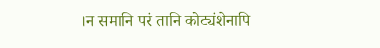।न समानि परं तानि कोट्यंशेनापि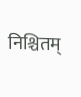निश्चितम्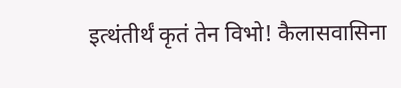इत्थंतीर्थं कृतं तेन विभो! कैलासवासिना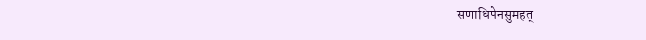सणाधिपेनसुमहत्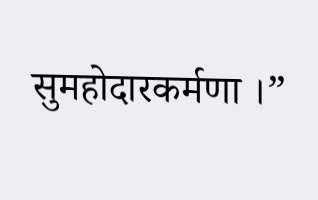सुमहोदारकर्मणा ।”